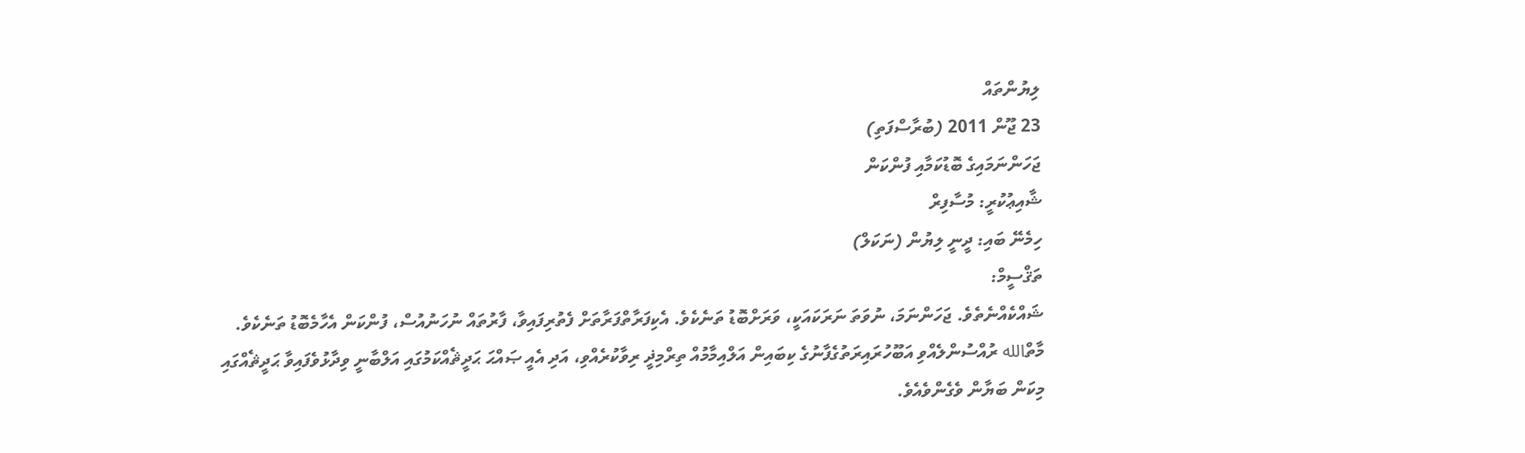ލިޔުންތައް
23 ޖޫން 2011 (ބުރާސްފަތި)
ޖަހަންނަމައިގެ ބޮޑުކަމާއި ފުންކަން
ޝާއިޢުކުރީ: މުސާފިރް
ހިމެނޭ ބައި: ދީނީ ލިޔުން (ނަކަލް)
ތަޤްސީމް:
ޝައްކެއްނެތެވެ. ޖަހަންނަމަ، ނުވަތަ ނަރަކައަކީ، ވަރަށްބޮޑު ތަނެކެވެ. އެކިފަރާތްފަރާތަށް ފެތުރިފައިވާ، ފާރުތައް ނުހަނުއުސް، ފުންކަން އެހާމެބޮޑު ތަނެކެވެ. މާތްالله ރުއްސުންލެއްވި އަބޫހުރައިރަތުގެފާނުގެ ކިބައިން އަލްއިމާމުއް ތިރްމިޛީ ރިވާކުރެއްވި، އަދި އެއީ ޞައްޙަ ޙަދީޘެއްކަމުގައި އަލްބާނީ ވިދާޅުވެފައިވާ ޙަދީޘެއްގައި މިކަން ބަޔާން ވެގެންވެއެވެ.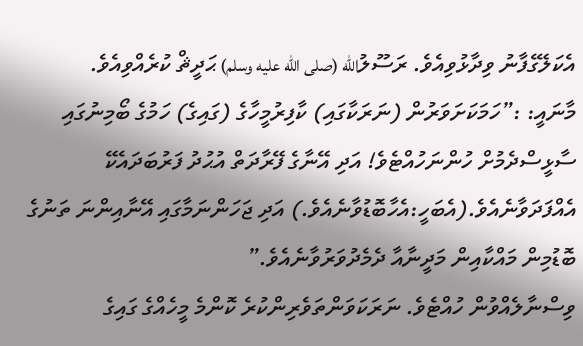އެކަލޭގެފާނު ވިދާޅުވިއެވެ. ރަސޫލުالله (صلى الله عليه وسلم) ޙަދީޘް ކުރެއްވިއެވެ.
މާނައީ: :”ހަމަކަށަވަރުން (ނަރަކާގައި) ކާފިރުމީހާގެ (ގައިގެ) ހަމުގެ ބޯމިނުގައި ސާޅީސްދެމުށް ހުންނަހުއްޓެވެ! އަދި އޭނާގެ ފޭރާދަތް އުޙުދު ފަރުބަދައެކޭ އެއްފަދަވާނެއެވެ.(އެބަހީ:އެހާބޮޑުވާނެއެވެ.) އަދި ޖަހަންނަމާގައި އޭނާއިންނަ ތަނުގެ ބޮޑުމިން މައްކާއިން މަދީނާއާ ދެމެދުވަރުވާނެއެވެ.”
ވިސްނާލެއްވުން ހުއްޓެވެ. ނަރަކަވަންތަވެރިންކުރެ ކޮންމެ މީހެއްގެ ގައިގެ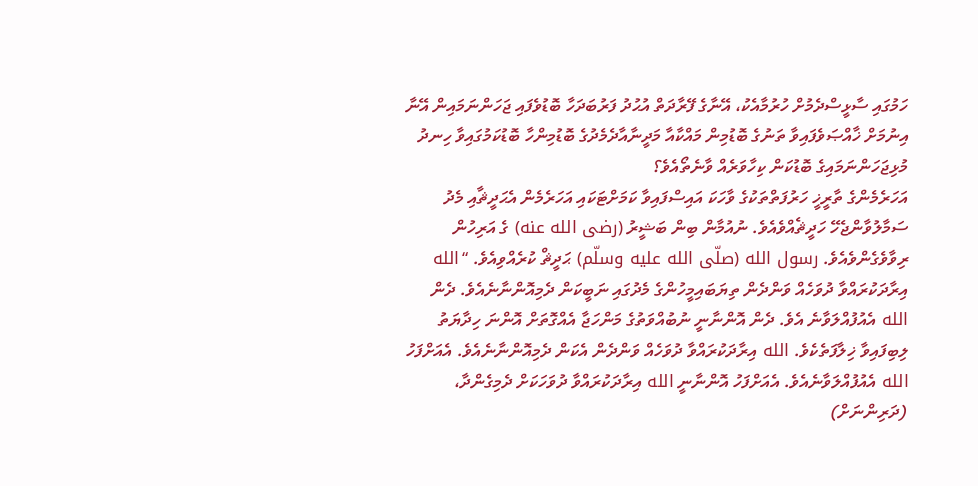ހަމުގައި ސާޅީސްދެމުށް ހުރުމާއެކު، އޭނާގެ ފޭރާދަތް އުޙުދު ފަރުބަދަހާ ބޮޑުވެފައި ޖަހަންނަމައިން އޭނާ އިނުމަށް ޚާއްޞަވެފައިވާ ތަނުގެ ބޮޑުމިން މައްކާއާ މަދީނާއާދެމެދުގެ ބޮޑުމިންހާ ބޮޑުކަމުގައިވާ ހިނދު މުޅިޖަހަންނަމައިގެ ބޮޑުކަން ކިހާވަރެއް ވާނެތޯއެވެ؟
އަހަރެމެންގެ ތާރީޚީ ހަރުފަތްތަކުގެ ވާހަކަ އައިސްފައިވާ ކަމަށްޓަކައި އަހަރެމެން އެޙަދީޘާއި މެދު ސަމާލުވާންޖެހޭ ހަދީޘެއްވެއެވެ. ނުއުމާން ބިން ބަޝީރު (رضى الله عنه) ގެ އަރިހުން ރިވާވެގެންވެއެވެ. رسول الله (صلّى الله عليه وسلّم) ޙަދީޘް ކުރެއްވިއެވެ. “الله އިރާދަކުރައްވާ ދުވަހެއް ވަންދެން ތިޔަބައިމީހުންގެ މެދުގައި ނަބީކަން ދެމިއޮންނާނެއެވެ. ދެން الله އެއުފުއްލަވާނެ އެވެ. ދެން އޮންނާނީ ނުބުއްވަތުގެ މަންހަޖާ އެއްގޮތަށް އޮންނަ ހިދާޔަތު ލިބިފައިވާ ޚިލާފަތެކެވެ. الله އިރާދަކުރައްވާ ދުވަހެއް ވަންދެން އެކަން ދެމިއޮންނާނެއެވެ. އެއަށްފަހު الله އެއުފުއްލަވާނެއެވެ. އެއަށްފަހު އޮންނާނީ الله އިރާދަކުރައްވާ ދުވަހަކަށް ދެމިގެންދާ، (ދަރިންނަށް)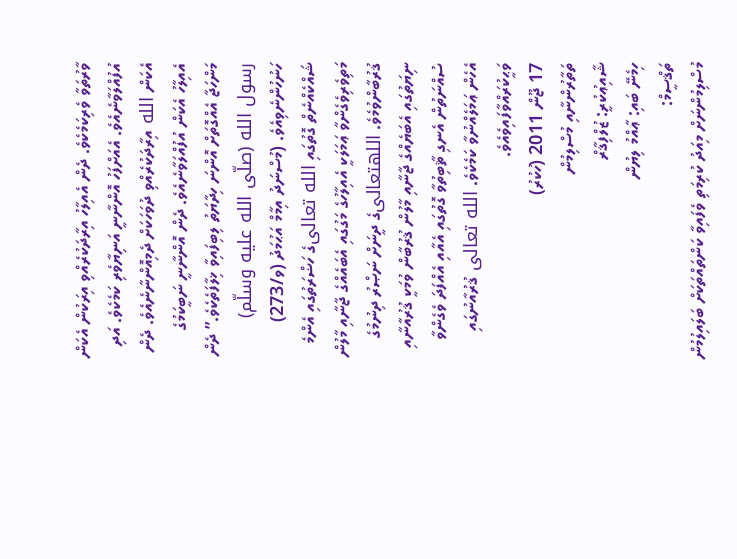ވާރުތަވާ ވެރިކަމެކެވެ. ދެން އެއިލާހު އިރާދަކުރެއްވި އިރަކުން އެކަން އުފުއްލަވާނެއެވެ. އެއަށްފަހު އޮންނާނީ އަނިޔާވެރި ކަމެކެވެ. އަދި އެކަން الله އިރާދަކުރެއްވި ދުވަހަކަށް ދެމިއޮންނާނެއެވެ. ދެން އެއިލާހު އެކަން އުފުއްލަވާނެއެވެ. ދެން އޮންނާނީ ނަބީކަމުގެ މަންހަޖާ އެއްގޮތަށް އޮންނަ ހިދާޔަތު ލިބިފައިވާ ޚިލާފަތެކެވެ.” ދެން رسول الله (صلّى الله عليه وسلّم) ހަނުހުންނެވިއެވެ. (މުސްނަދު އިމާމް އަޙުމަދު (ވ/273)
ޝައްކެއްނެތް ގޮތުގައި الله تعالىގެ ހަޟްރަތުގައި އެންމެ މަތިވެރިވެގެންވާ ޢަމަލަކީ އެއިލާހުގެ މަގުގައި އެބައެއްގެ ޖާނާއި މާލުން ޤުރުބާންވުމެވެ. اللهتعالىގެ ދީނަށް ނަޞްރު ދިނުމުގެ ނިޔަތުގައި އެބަޔެއްގެ ޖާނާއި މާލުން ޤުރުބާން ވުމަކީ ޤުރުއާނާއި ސުއްނަތުން އެނގި ޘާބިތުވާ ގޮތުގައި އެއާއި އެއްފަދަ ވެގެންވާ އެހެން ޢަމަލެއްނުވާ ކަމެކެވެ. الله تعالى ޤުރުއާނުގައި ވަޙީކުރައްވާފައިވެއެވެ.
17 ޖޫން 2011 (ހުކުރު)
ތަތާރުންނާއި މުސްލިމުން
ޝާއިޢުކުރީ: ޒުލްފިޤާރް
ހިމެނޭ ބައި: ޢާއްމު ލިޔުން
ތަޤްސީމް:
މުސްލިމުންނަށް މިއަދު ކުރިމަތި ވެފައިވާ ކަންތައްތަކަށް ބަލައިލުމުން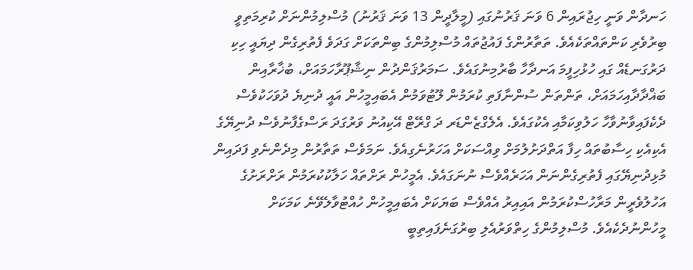ހަނދާން ވަނީ ހިޖުރައިން 6 ވަނަ ޤަރުނުގައި (މީލާދީން 13 ވަނަ ޤަރުނު) މުސްލިމުންނަށް ކުރިމަތިވީ ބިރުވެރި ކަންތައްތަކެއެވެ. ތަތާރުންގެ ފައުޖުތައް މުސްލިމުންގެ ބިންތަކަށް ގަދަވެ ފެތުރިގެން ދިޔައީ ހިކި ދަރުގަނޑެއް ގައި ހުޅުހިފީމަ އަނދާހާ ބާރުމިނުގައެވެ. ސަމަރުޤަންދުން ނިޝާޕޫރާހަމައަށް، ބުޚާރާއިން ބަޣްދާދާއިހަމައަށް، ތަންތަން ސުންނާފަތި ކުރަމުން ލޫޓުވަމުން އެބައިމީހުން އައީ ދުނިޔެ ދުވަހަކުވެސް ދެކެފައިވާނުވާހާ ހަލުވިކަމާއި އެކުގައެވެ. އެލެގްޒެންޑަރ ދަ ގްރޭޓް އޭކިއުނު ވަރުގަދަ ރަސްގެފާނުވެސް ދުނިޔޭގެ އެކިއެކި ހިސާބުތައް ހިފާ އަތްދަށުލުމަށް ވިއްސަކަށް އަހަރުނެގިއެވެ. ނަމަވެސް ތަތާރުން މިދެންނެވި ފަދައިން މުޅިދުނިޔޭގައި ފެތުރިގެންނަން އަހަރެއްވެސް ނުނަގައެވެ. އެމީހުން ރަށްތައް ހަލާކުކުރަމުން ރަށްރަށުގެ އަހުލުވެރީން މަރާހުސްކުރަމުން އައިއިރު އެއްވެސް ބަޔަކަށް އެބައިމީހުން ހުއްޓުވާލެވޭނެ ކަމަކަށް މީހުންނުދެކެއެވެ. މުސްލިމުންގެ ހިތްވަރުއެލި ބިރުގަނެފައިތިބީ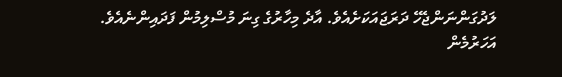ލަދުގަންނަންޖެހޭ ދަރަޖައަކަށެއެވެ. އާދެ މިހާރުގެ ގިނަ މުސްލިމުން ފަދައިންނެއެވެ.
އަހަރުމެން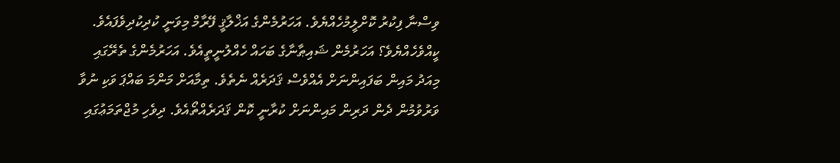ވިސްނާ ފިކުރު ކޮށްލީމުހެއްޔެވެ. އަހަރުމެންގެ އަޚްލާޤީ ފޭރާމް މިވަނީ ކުދިކުދިވެފައެވެ. ކީއްވެހެއްޔެވެ؟ އަހަރުމެން ޝައިޠާނާގެ ބަހައް ހެއްލުނީތީއެވެ. އަހަރުމެންގެ ތެރޭގައި މިއަދު މައިން ބަފައިންނަށް އެއްވެސް ޤަދަރެއް ނެތެވެ. ތިމާއަށް މަންމަ ބައްޕަ ވަކި ނުވާ ވަރުވުމުން ދެން ދަރިން މައިންނަށް ކުރާނީ ކޮން ޤަދަރެއްތޯއެވެ. ދިވެހި މުޖްތަމަޢުގައި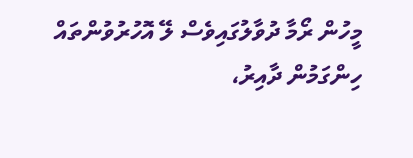މީހުން ރޯމާ ދުވާލުގައިވެސް ލޭ އޮހުރުވުންތައް ހިންގަމުން ދާއިރު،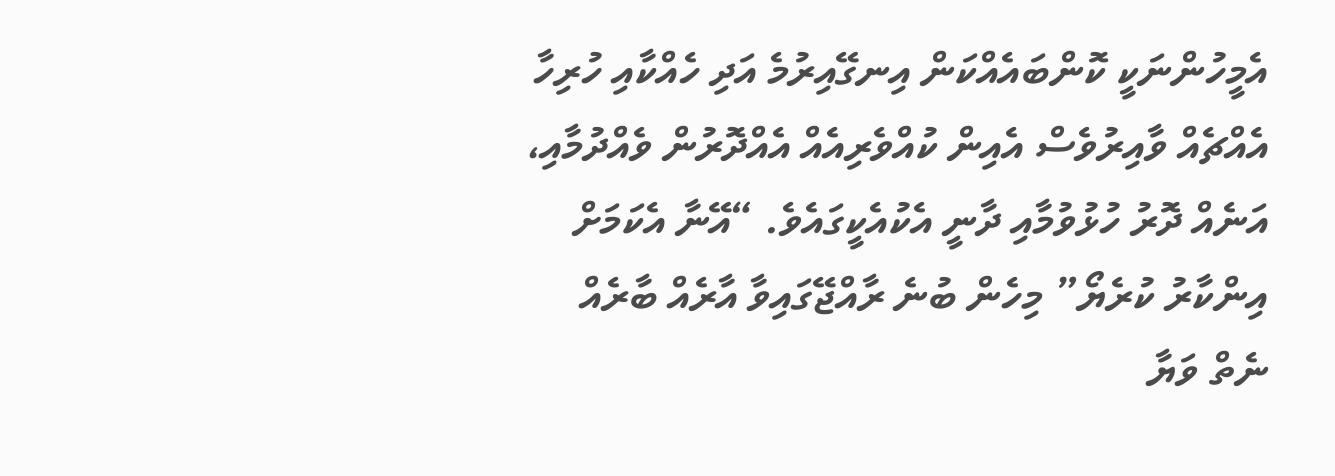އެމީހުންނަކީ ކޮންބައެއްކަން އިނގޭއިރުމެ އަދި ހެއްކާއި ހުރިހާ އެއްޗެއް ވާއިރުވެސް އެއިން ކުއްވެރިއެއް އެއްދޮރުން ވެއްދުމާއި، އަނެއް ދޮރު ހުޅުވުމާއި ދާނީ އެކުއެކީގައެވެ. “އޭނާ އެކަމަށް އިންކާރު ކުރެޔޯ” މިހެން ބުނެ ރާއްޖޭގައިވާ އާރެއް ބާރެއް ނެތް ވަޔާ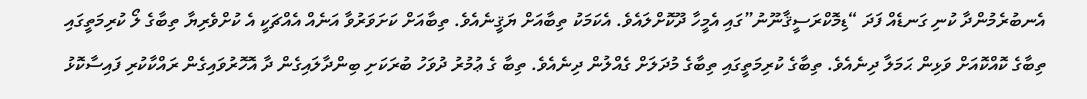އެނބުރެމުންދާ ކުނި ގަނޑެއް ފަދަ “ޑިމޮކްރަސީޤާނޫނު”ގައި އެމީހާ ދޫކޮށްލައެވެ. އެކަމަކު ތިބާއަށް ޔަޤީނެއެވެ. ތިބާއަށް ކަށަވަރުވާ އަނެއް އެއްޗަކީ އެ ކުށްވެރިޔާ ތިބާގެ ލޯ ކުރިމަތީގައި ތިބާގެ ކޮއްކޮއަށް ވަޅިން ޙަމަލާ ދިނެއެވެ. ތިބާގެ ކުރިމަތީގައި ތިބާގެ މުދަލަށް ގެއްލުން ދިނެއެވެ. ތިބާ ގެ ޢުމުރު ދުވަހު ބުރަކަށި ބިންދާލައިގެން ދާ އޮހޮރުވައިގެން ރައްކާކުރި ފައިސާކޮޅު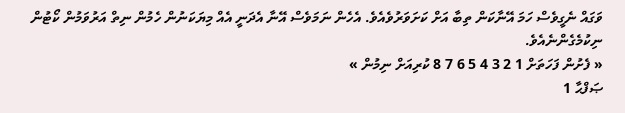ވަގައް ނެގީވެސް ހަމަ އޭނާކަން ތިބާ އަށް ކަށަވަރުވެއެވެ. އެހެން ނަމަވެސް އޭނާ އެދަނީ އެއް މިޔަކަނުން ހެމުން ނިތް އަރުވަމުން ކޯޓުން ނިކުމެގެންނެއެވެ.
« ފެށުން ފަހަތަށް 1 2 3 4 5 6 7 8 ކުރިއަށް ނިމުން »
ޞަފްޙާ 1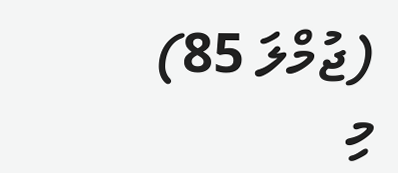(ޖުމްލަ 85)
މި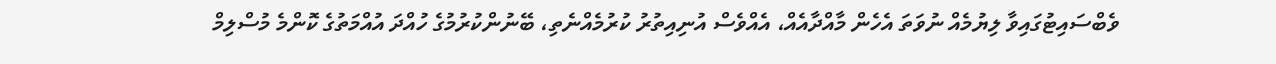ވެބްސައިޓުގައިވާ ލިޔުމެއް ނުވަތަ އެހެން މާއްދާއެއް، އެއްވެސް އުނިއިތުރު ކުރުމެއްނެތި، ބޭނުންކުރުމުގެ ހުއްދަ އުއްމަތުގެ ކޮންމެ މުސްލިމް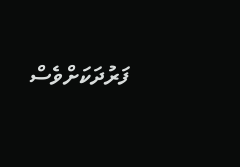ފަރުދަކަށްވެސް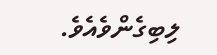ލިބިގެންވެއެވެ.